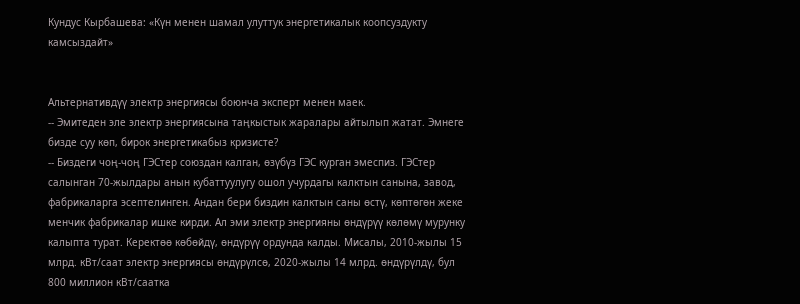Кундус Кырбашева: «Күн менен шамал улуттук энергетикалык коопсуздукту камсыздайт»


Альтернативдүү электр энергиясы боюнча эксперт менен маек.
-- Эмитеден эле электр энергиясына таңкыстык жаралары айтылып жатат. Эмнеге бизде суу көп, бирок энергетикабыз кризисте?
-- Биздеги чоң-чоң ГЭСтер союздан калган, өзүбүз ГЭС курган эмеспиз. ГЭСтер салынган 70-жылдары анын кубаттуулугу ошол учурдагы калктын санына, завод, фабрикаларга эсептелинген. Андан бери биздин калктын саны өстү, көптөгөн жеке менчик фабрикалар ишке кирди. Ал эми электр энергияны өндүрүү көлөмү мурунку калыпта турат. Керектөө көбөйдү, өндүрүү ордунда калды. Мисалы, 2010-жылы 15 млрд. кВт/саат электр энергиясы өндүрүлсө, 2020-жылы 14 млрд. өндүрүлдү, бул 800 миллион кВт/саатка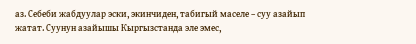аз. Себеби жабдуулар эски, экинчиден, табигый маселе – суу азайып жатат. Суунун азайышы Кыргызстанда эле эмес,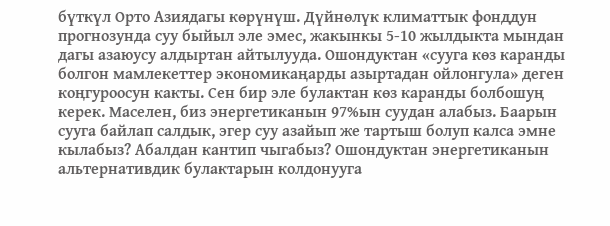бүткүл Орто Азиядагы көрүнүш. Дүйнөлүк климаттык фонддун прогнозунда суу быйыл эле эмес, жакынкы 5-10 жылдыкта мындан дагы азаюусу алдыртан айтылууда. Ошондуктан «сууга көз каранды болгон мамлекеттер экономикаңарды азыртадан ойлонгула» деген коңгуроосун какты. Сен бир эле булактан көз каранды болбошуң керек. Маселен, биз энергетиканын 97%ын суудан алабыз. Баарын сууга байлап салдык, эгер суу азайып же тартыш болуп калса эмне кылабыз? Абалдан кантип чыгабыз? Ошондуктан энергетиканын альтернативдик булактарын колдонууга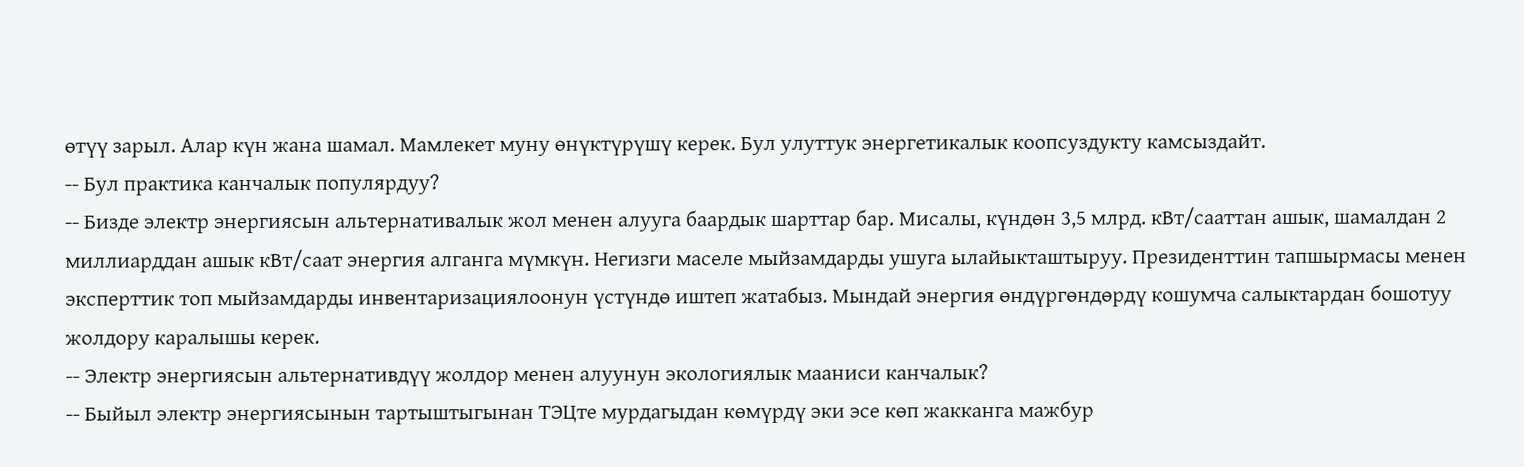өтүү зарыл. Алар күн жана шамал. Мамлекет муну өнүктүрүшү керек. Бул улуттук энергетикалык коопсуздукту камсыздайт.
-- Бул практика канчалык популярдуу?
-- Бизде электр энергиясын альтернативалык жол менен алууга баардык шарттар бар. Мисалы, күндөн 3,5 млрд. кВт/сааттан ашык, шамалдан 2 миллиарддан ашык кВт/саат энергия алганга мүмкүн. Негизги маселе мыйзамдарды ушуга ылайыкташтыруу. Президенттин тапшырмасы менен эксперттик топ мыйзамдарды инвентаризациялоонун үстүндө иштеп жатабыз. Мындай энергия өндүргөндөрдү кошумча салыктардан бошотуу жолдору каралышы керек.
-- Электр энергиясын альтернативдүү жолдор менен алуунун экологиялык мааниси канчалык?
-- Быйыл электр энергиясынын тартыштыгынан ТЭЦте мурдагыдан көмүрдү эки эсе көп жакканга мажбур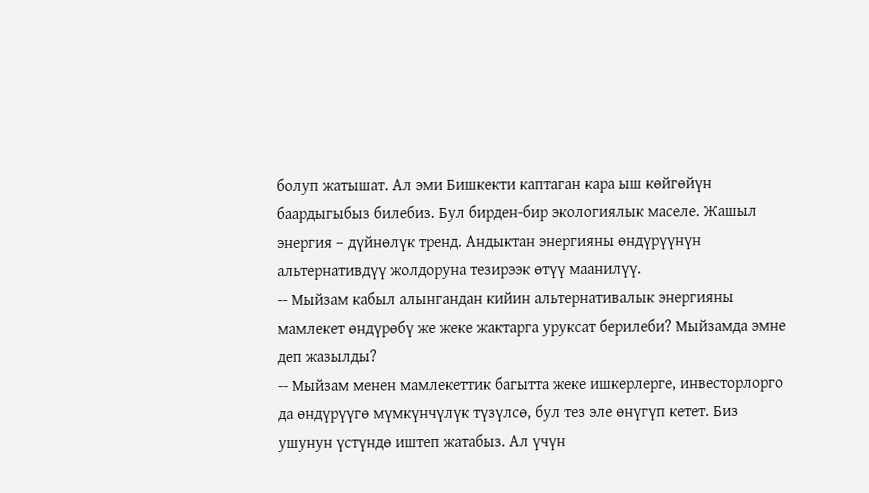болуп жатышат. Ал эми Бишкекти каптаган кара ыш көйгөйүн баардыгыбыз билебиз. Бул бирден-бир экологиялык маселе. Жашыл энергия – дүйнөлүк тренд. Андыктан энергияны өндүрүүнүн альтернативдүү жолдоруна тезирээк өтүү маанилүү.
-- Мыйзам кабыл алынгандан кийин альтернативалык энергияны мамлекет өндүрөбү же жеке жактарга уруксат берилеби? Мыйзамда эмне деп жазылды?
-- Мыйзам менен мамлекеттик багытта жеке ишкерлерге, инвесторлорго да өндүрүүгө мүмкүнчүлүк түзүлсө, бул тез эле өнүгүп кетет. Биз ушунун үстүндө иштеп жатабыз. Ал үчүн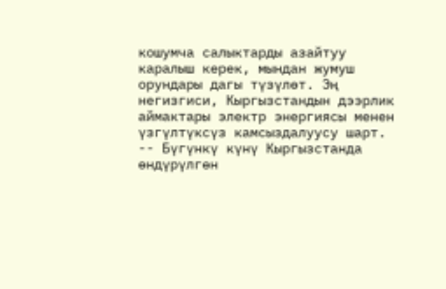кошумча салыктарды азайтуу каралыш керек, мындан жумуш орундары дагы түзүлөт. Эң негизгиси, Кыргызстандын дээрлик аймактары электр энергиясы менен үзгүлтүксүз камсыздалуусу шарт.
-- Бүгүнкү күнү Кыргызстанда өндүрүлгөн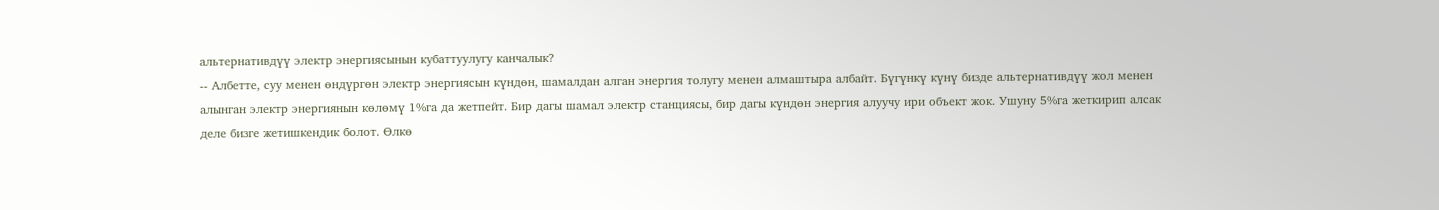альтернативдүү электр энергиясынын кубаттуулугу канчалык?
-- Албетте, суу менен өндүргөн электр энергиясын күндөн, шамалдан алган энергия толугу менен алмаштыра албайт. Бүгүнкү күнү бизде альтернативдүү жол менен алынган электр энергиянын көлөмү 1%га да жетпейт. Бир дагы шамал электр станциясы, бир дагы күндөн энергия алуучу ири объект жок. Ушуну 5%га жеткирип алсак деле бизге жетишкендик болот. Өлкө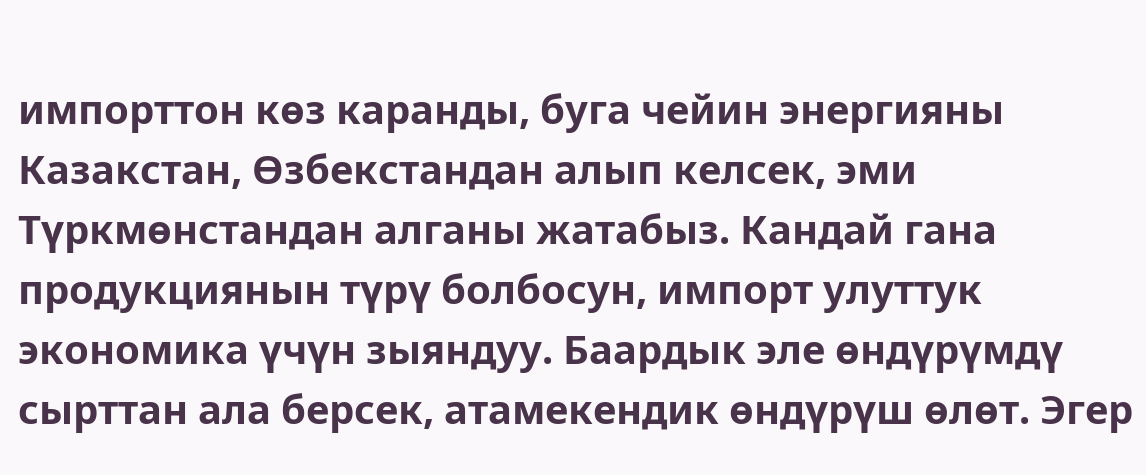импорттон көз каранды, буга чейин энергияны Казакстан, Өзбекстандан алып келсек, эми Түркмөнстандан алганы жатабыз. Кандай гана продукциянын түрү болбосун, импорт улуттук экономика үчүн зыяндуу. Баардык эле өндүрүмдү сырттан ала берсек, атамекендик өндүрүш өлөт. Эгер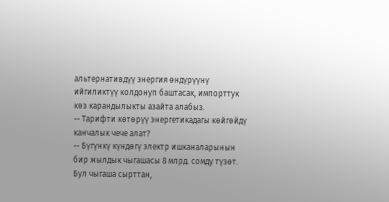альтернативдүү энергия өндүрүүнү ийгиликтүү колдонуп баштасак, импорттук көз карандылыкты азайта алабыз.
-- Тарифти көтөрүү энергетикадагы көйгөйдү канчалык чече алат?
-- Бүгүнкү күндөгү электр ишканаларынын бир жылдык чыгашасы 8 млрд. сомду түзөт. Бул чыгаша сырттан,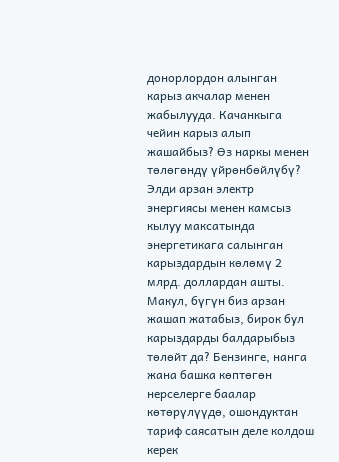донорлордон алынган карыз акчалар менен жабылууда. Качанкыга чейин карыз алып жашайбыз? Өз наркы менен төлөгөндү үйрөнбөйлүбү? Элди арзан электр энергиясы менен камсыз кылуу максатында энергетикага салынган карыздардын көлөмү 2 млрд. доллардан ашты. Макул, бүгүн биз арзан жашап жатабыз, бирок бул карыздарды балдарыбыз төлөйт да? Бензинге, нанга жана башка көптөгөн нерселерге баалар көтөрүлүүдө, ошондуктан тариф саясатын деле колдош керек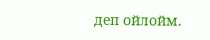деп ойлойм.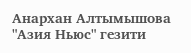Анархан Алтымышова
"Азия Ньюс" гезити